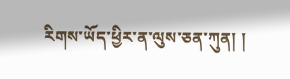རིགས་ཡོད་ཕྱིར་ན་ལུས་ཅན་ཀུན། །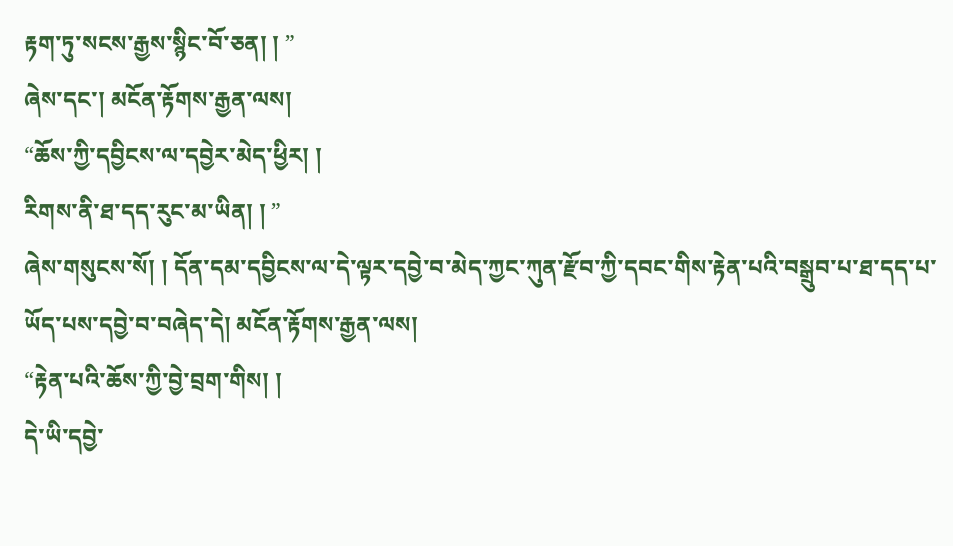རྟག་ཏུ་སངས་རྒྱས་སྙིང་བོ་ཅན། ། ”
ཞེས་དང་། མངོན་རྟོགས་རྒྱན་ལས།
“ཆོས་ཀྱི་དབྱིངས་ལ་དབྱེར་མེད་ཕྱིར། །
རིགས་ནི་ཐ་དད་རུང་མ་ཡིན། ། ”
ཞེས་གསུངས་སོ། ། དོན་དམ་དབྱིངས་ལ་དེ་ལྟར་དབྱེ་བ་མེད་ཀྱང་ཀུན་རྫོབ་ཀྱི་དབང་གིས་རྟེན་པའི་བསྒྲུབ་པ་ཐ་དད་པ་ཡོད་པས་དབྱེ་བ་བཞེད་དེ། མངོན་རྟོགས་རྒྱན་ལས།
“རྟེན་པའི་ཆོས་ཀྱི་བྱེ་བྲག་གིས། །
དེ་ཡི་དབྱེ་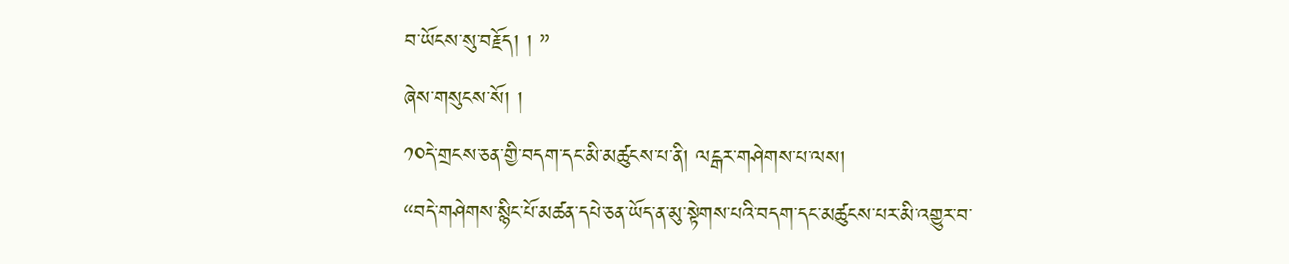བ་ཡོངས་སུ་བརྗོད། ། ”
ཞེས་གསུངས་སོ། །
༡༠དེ་གྲངས་ཅན་གྱི་བདག་དང་མི་མཚུངས་པ་ནི། ལངྒར་གཤེགས་པ་ལས།
“བདེ་གཤེགས་སྙིང་པོ་མཚན་དཔེ་ཅན་ཡོད་ན་མུ་སྟེགས་པའི་བདག་དང་མཚུངས་པར་མི་འགྱུར་བ་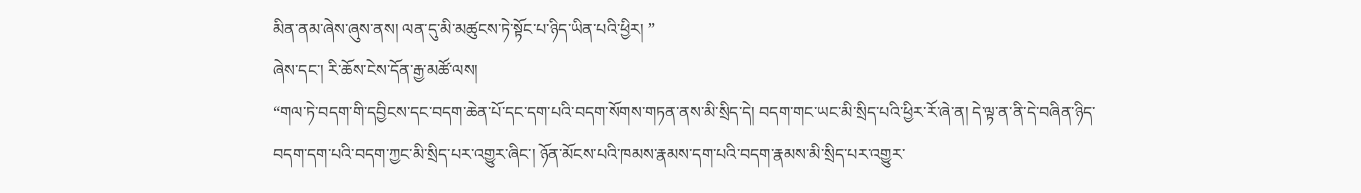མིན་ནམ་ཞེས་ཞུས་ནས། ལན་དུ་མི་མཚུངས་ཏེ་སྟོང་པ་ཉིད་ཡིན་པའི་ཕྱིར། ”
ཞེས་དང་། རི་ཆོས་ངེས་དོན་རྒྱ་མཚོ་ལས།
“གལ་ཏེ་བདག་གི་དབྱིངས་དང་བདག་ཆེན་པོ་དང་དག་པའི་བདག་སོགས་གཏན་ནས་མི་སྲིད་དེ། བདག་གང་ཡང་མི་སྲིད་པའི་ཕྱིར་རོ་ཞེ་ན། དེ་ལྟ་ན་ནི་དེ་བཞིན་ཉིད་བདག་དག་པའི་བདག་ཀྱང་མི་སྲིད་པར་འགྱུར་ཞིང་། ཉོན་མོངས་པའི་ཁམས་རྣམས་དག་པའི་བདག་རྣམས་མི་སྲིད་པར་འགྱུར་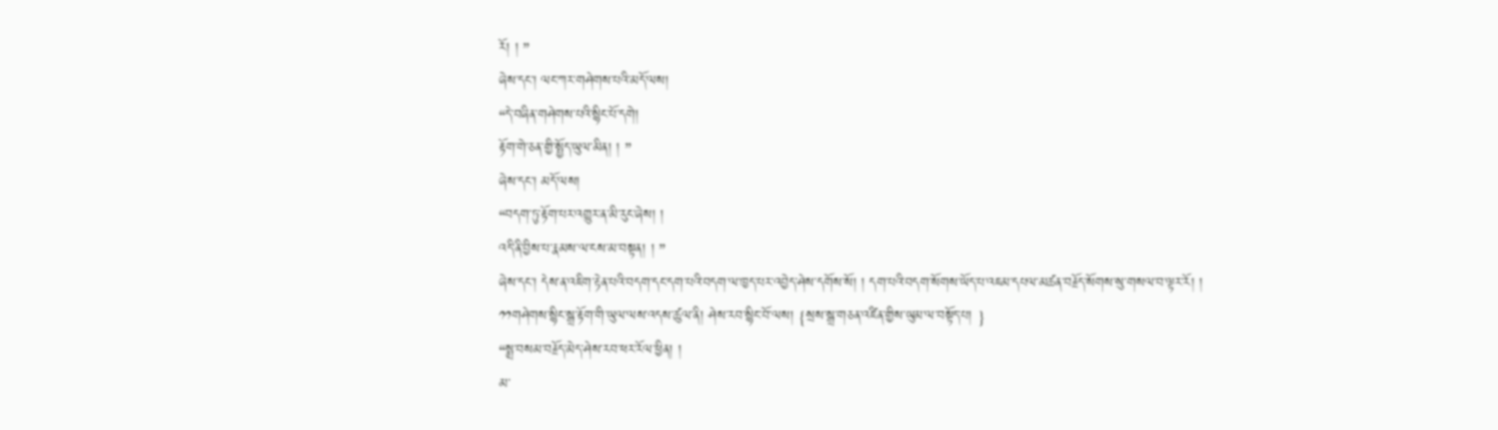རོ། ། ”
ཞེས་དང་། ལང་ཀར་གཤེགས་པའི་མདོ་ལས།
“དེ་བཞིན་གཤེགས་པའི་སྙིང་པོ་དགེ།
རྟོག་གེ་ཅན་གྱི་སྤྱོད་ཡུལ་མིན། ། ”
ཞེས་དང་། མདོ་ལས།
“བདག་ཏུ་རྟོག་པར་འགྱུར་ན་མི་རུང་ཞེས། །
འདི་ནི་བྱིས་པ་རྣམས་ལ་ངས་མ་བསྟན། ། ”
ཞེས་དང་། དེས་ན་འཇིག་རྟེན་པའི་བདག་དང་དག་པའི་བདག་ལ་ཁྱད་པར་འབྱེད་ཤེས་དགོས་སོ། ། དག་པའི་བདག་སོགས་ཡོད་པ་འཇམ་དཔལ་མཚན་བརྗོད་སོགས་སུ་གསལ་བ་ལྟར་རོ། །
༡༡གཤེགས་སྙིང་སྒྲ་རྟོག་གི་ཡུལ་ལས་འདས་ཚུལ་ནི། ཤེས་རབ་སྙིང་བོ་ལས། {སྲས་སྒྲ་གཅན་འཛིན་གྱིས་ཡུམ་ལ་བསྟོད་པ། }
“སྨྲ་བསམ་བརྗོད་མེད་ཤེས་རབ་ཕར་རོལ་ཕྱིན། །
མ་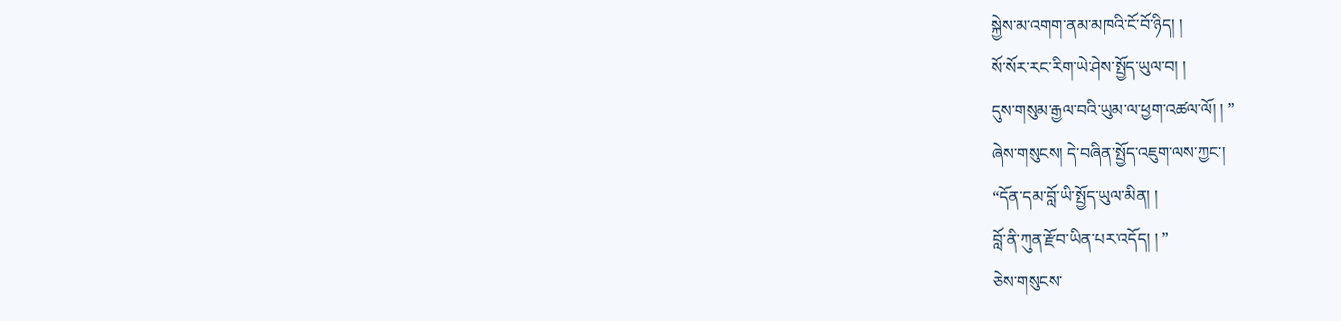སྐྱེས་མ་འགག་ནམ་མཁའི་ངོ་བོ་ཉིད། །
སོ་སོར་རང་རིག་ཡེ་ཤེས་སྤྱོད་ཡུལ་བ། །
དུས་གསུམ་རྒྱལ་བའི་ཡུམ་ལ་ཕྱག་འཚལ་ལོ། ། ”
ཞེས་གསུངས། དེ་བཞིན་སྤྱོད་འཇུག་ལས་ཀྱང་།
“དོན་དམ་བློ་ཡི་སྤྱོད་ཡུལ་མིན། །
བློ་ནི་ཀུན་རྫོབ་ཡིན་པར་འདོད། ། ”
ཅེས་གསུངས་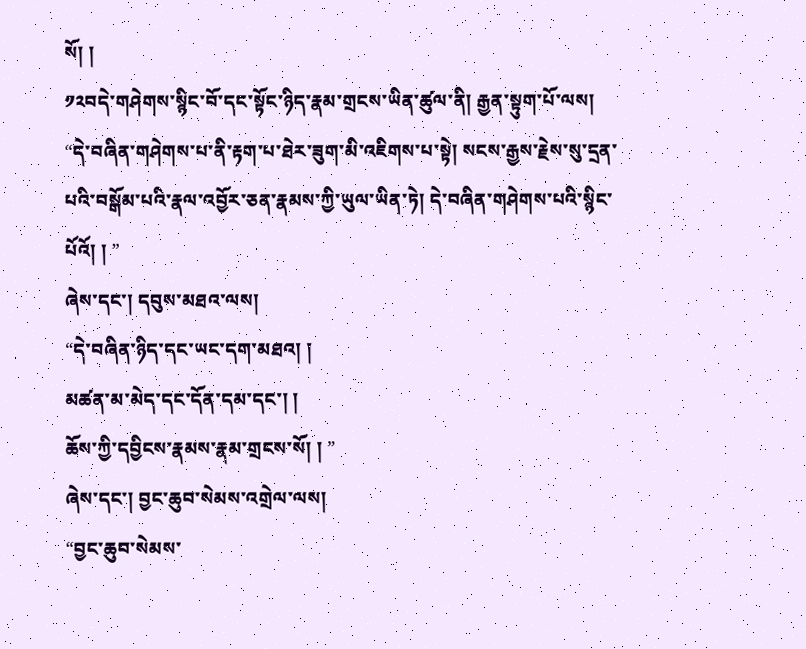སོ། །
༡༢བདེ་གཤེགས་སྙིང་བོ་དང་སྟོང་ཉིད་རྣམ་གྲངས་ཡིན་ཚུལ་ནི། རྒྱན་སྟུག་པོ་ལས།
“དེ་བཞིན་གཤེགས་པ་ནི་རྟག་པ་ཐེར་ཟུག་མི་འཇིགས་པ་སྟེ། སངས་རྒྱས་རྗེས་སུ་དྲན་པའི་བསྒོམ་པའི་རྣལ་འབྱོར་ཅན་རྣམས་ཀྱི་ཡུལ་ཡིན་ཏེ། དེ་བཞིན་གཤེགས་པའི་སྙིང་པོའོ། ། ”
ཞེས་དང་། དབུས་མཐའ་ལས།
“དེ་བཞིན་ཉིད་དང་ཡང་དག་མཐའ། །
མཚན་མ་མེད་དང་དོན་དམ་དང་། །
ཆོས་ཀྱི་དབྱིངས་རྣམས་རྣམ་གྲངས་སོ། ། ”
ཞེས་དང་། བྱང་ཆུབ་སེམས་འགྲེལ་ལས།
“བྱང་ཆུབ་སེམས་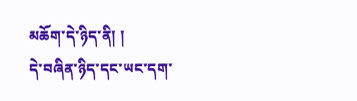མཆོག་དེ་ཉིད་ནི། །
དེ་བཞིན་ཉིད་དང་ཡང་དག་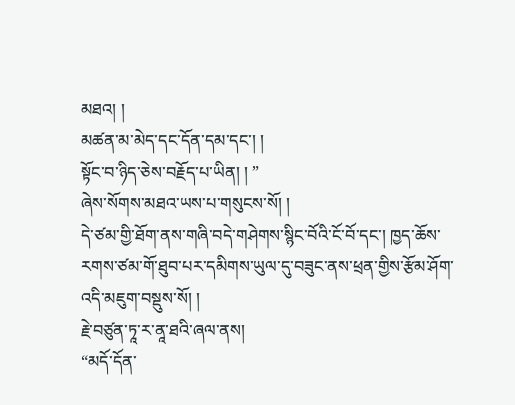མཐའ། །
མཚན་མ་མེད་དང་དོན་དམ་དང་། །
སྟོང་བ་ཉིད་ཅེས་བརྗོད་པ་ཡིན། ། ”
ཞེས་སོགས་མཐའ་ཡས་པ་གསུངས་སོ། །
དེ་ཙམ་གྱི་ཐོག་ནས་གཞི་བདེ་གཤེགས་སྙིང་བོའི་ངོ་བོ་དང་། ཁྱད་ཆོས་རགས་ཙམ་གོ་ཐུབ་པར་དམིགས་ཡུལ་དུ་བཟུང་ནས་ཕྲན་གྱིས་རྩོམ་ཤོག་འདི་མཇུག་བསྡུས་སོ། །
རྗེ་བཙུན་ཏཱ་ར་ནཱ་ཐའི་ཞལ་ནས།
“མདོ་དོན་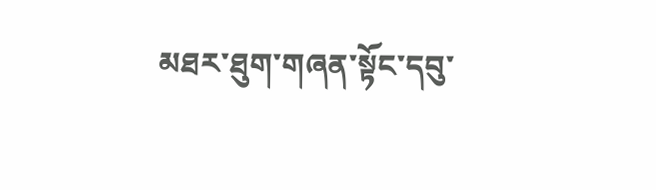མཐར་ཐུག་གཞན་སྟོང་དབུ་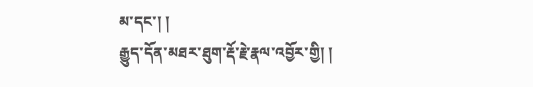མ་དང་། །
རྒྱུད་དོན་མཐར་ཐུག་རྡོ་རྗེ་རྣལ་འབྱོར་གྱི། །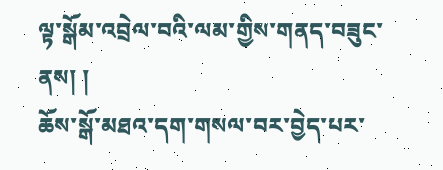ལྟ་སྒོམ་འབྲེལ་བའི་ལམ་གྱིས་གནད་བཟུང་ནས། །
ཆོས་སྒོ་མཐའ་དག་གསལ་བར་བྱེད་པར་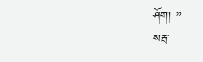ཤོག། ”
སརྦ་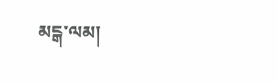མངྒ་ལམ།